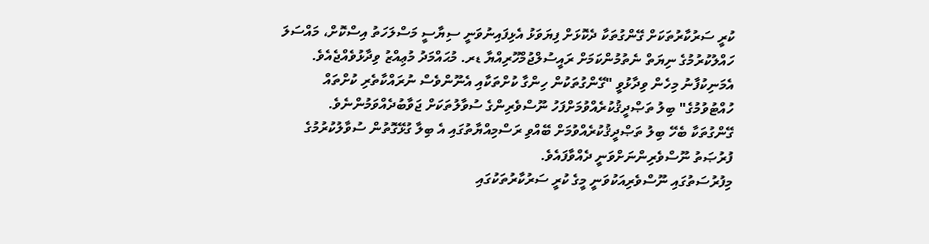ކުރީ ސަރުކާރުތަކަށް ގޭންގުތަކާ ދެކޮޅަށް ފިޔަވަޅު އެޅިފައިނުވަނީ ސިޔާސީ މަސްލަހަތު އިސްކޮށް، މައްސަލަ ހައްލުކުރުމުގެ ނިޔަތް ނެތުމުންކަމަށް ރައީސުލްޖުމްހޫރިއްޔާ ޑރ. މުޙައްމަދު މުޢިއްޒު ވިދާޅުވެއްޖެއެވެ.
އެމަނިކުފާނު މިހެން ވިދާޅުވީ "ގޭންގުތަކުން ހިންގާ ކުށްތަކާއި އެނޫންވެސް ނުރައްކާތެރި ކުށްތައް ހުއްޓުވުމުގެ" ބިލު ތަޞްދީޤުކުރެއްވުމަށްފަހު ނޫސްވެރިންގެ ސުވާލުތަކަށް ޖަވާބުދެއްވަމުންނެވެ.
ގޭންގުތަކާ ބެހޭ ބިލު ތަޞްދީޤުކުރެއްވުމަށް ބޭއްވި ރަސްމިއްޔާތުގައި އެ ބިލާ ގުޅޭގޮތުން ސުވާލުކުރުމުގެ ފުރުޞަތު ނޫސްވެރިންނަށްވަނީ ދެއްވާފައެވެ.
މިފުރުސަތުގައި ނޫސްވެރިއަކުވަނީ މީގެ ކުރީ ސަރުކާރުތަކުގައި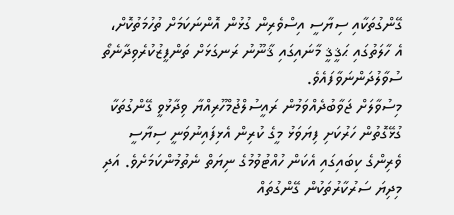ގޭންގުތަކާއި ސިޔާސީ އިސްވެރިން ގުޅުން އޮންނަކަމަށް ތުހުމަތުކޮށް، އެ ހާލަތުގައި ޙަޤީޤީ މާނައިގައި ޤާނޫނު ރަނގަޅަށް ތަންފީޒުކުރެވިދާނެތޯ ސުވާލުދަންނަވާފައެވެ.
މިސުވާލަށް ޖަވާބުދެއްވަމުން ރައީސުލްޖުމްހޫރިއްޔާ ވިދާޅުވީ ގޭންގުތަކާ ގުޅޭގޮތުން ހަރުކަށި ފިޔަވަޅު މީގެ ކުރިން އެޅިފައިނުވަނީ ސިޔާސީ ވެރިންގެ ކިބައިގައި އެކަން ހުއްޓުވުމުގެ ނިޔަތް ނެތުމުންކަމަށެވެ. އަދި މިދިޔަ ސަރުކާރުތަކުން ގޭންގުތައް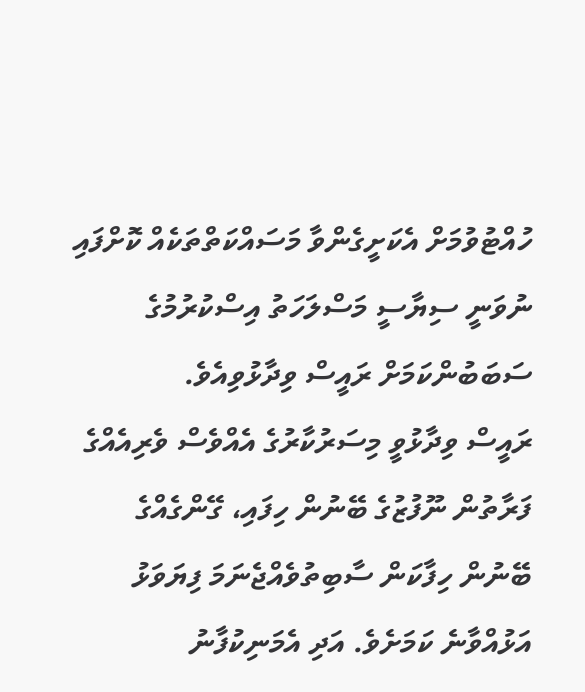ހުއްޓުވުމަށް އެކަށީގެންވާ މަސައްކަތްތަކެއް ކޮށްފައި ނުވަނީ ސިޔާސީ މަސްލަހަތު އިސްކުރުމުގެ ސަބަބުންކަމަށް ރައީސް ވިދާޅުވިއެވެ.
ރައީސް ވިދާޅުވީ މިސަރުކާރުގެ އެއްވެސް ވެރިއެއްގެ ފަރާތުން ނޫފުޒުގެ ބޭނުން ހިފައި، ގޭންގެއްގެ ބޭނުން ހިފާކަން ސާބިތުވެއްޖެނަމަ ފިޔަވަޅު އަޅުއްވާނެ ކަމަށެވެ. އަދި އެމަނިކުފާނު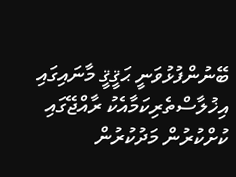ބޭނުންފުޅުވަނީ ޙަޤީޤީ މާނައިގައި އިޚުލާސްތެރިކަމާއެކު ރާއްޖޭގައި ކުށްކުރުން މަދުކުރުން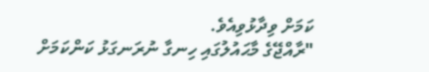ކަމަށް ވިދާޅުވިއެވެ.
"ރާއްޖޭގެ މާޙައުލުގައި ހިނގާ ނުރަނގަޅު ކަންކަމަށް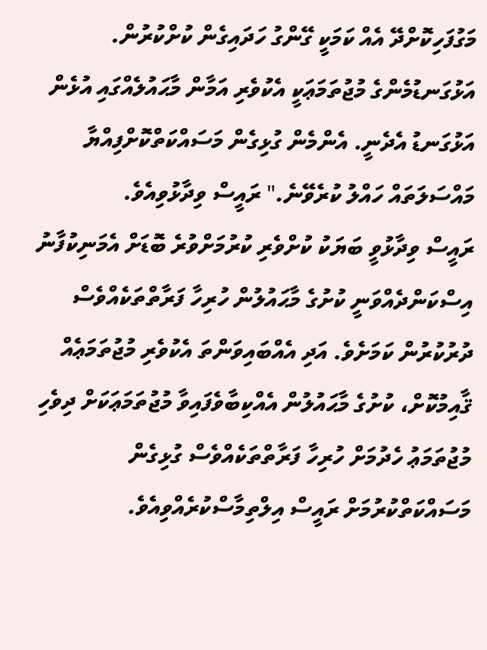މަގުފަހިކޮށްދޭ އެއް ކަމަކީ ގޭންގު ހަދައިގެން ކުށްކުރުން. އަޅުގަނޑުމެންގެ މުޖުތަމަޢަކީ އެކުވެރި އަމާން މާޙައުލެއްގައި އުޅެން އަޅުގަނޑު އެދެނީ. އެންމެން ގުޅިގެން މަސައްކަތްކޮށްފިއްޔާ މައްސަލަތައް ހައްލު ކުރެވޭނެ." ރައީސް ވިދާޅުވިއެވެ.
ރައީސް ވިދާޅުވީ ބަޔަކު ކުށްވެރި ކުރުމަށްވުރެ ބޮޑަށް އެމަނިކުފާނު އިސްކަންދެއްވަނީ ކުށުގެ މާޙައުލުން ހުރިހާ ފަރާތްތަކެއްވެސް ދުރުކުރުން ކަމަށެވެ. އަދި އެއްބައިވަންތަ އެކުވެރި މުޖުތަމަޢެއް ޤާއިމުކޮށް، ކުށުގެ މާޙައުލުން އެއްކިބާވެފައިވާ މުޖުތަމަޢަކަށް ދިވެހި މުޖުތަމަޢު ހެދުމަށް ހުރިހާ ފަރާތްތަކެއްވެސް ގުޅިގެން މަސައްކަތްކުރުމަށް ރައީސް އިލްތިމާސްކުރެއްވިއެވެ.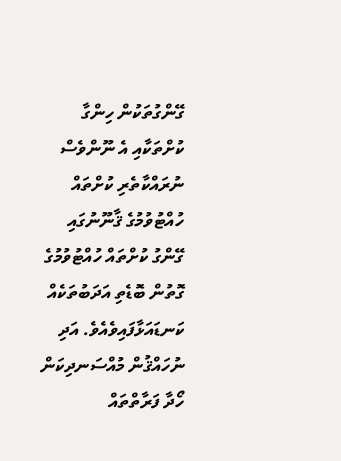ގޭންގުތަކުން ހިންގާ ކުށްތަކާއި އެ ނޫންވެސް ނުރައްކާތެރި ކުށްތައް ހުއްޓުވުމުގެ ޤާނޫނުގައި ގޭންގު ކުށްތައް ހުއްޓުވުމުގެ ގޮތުން ބޮޑެތި އަދަބުތަކެއް ކަނޑައަޅާފައިވެއެވެ. އަދި ނުހައްޤުން މުއްސަނދިކަން ހޯދާ ފަރާތްތައް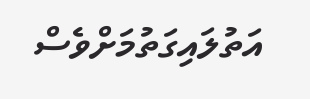އަތުލައިގަތުމަށްވެސް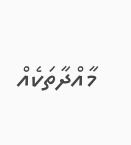މާއްދާތަކެއް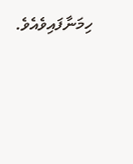ހިމަނާފައިވެއެވެ.